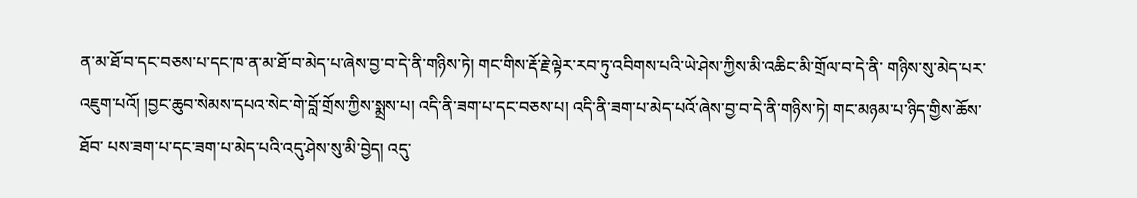ན་མ་ཐོ་བ་དང་བཅས་པ་དང་ཁ་ན་མ་ཐོ་བ་མེད་པ་ཞེས་བྱ་བ་དེ་ནི་གཉིས་ཏེ། གང་གིས་རྡོ་རྗེ་ལྟེར་རབ་ཏུ་འབིགས་པའི་ཡེ་ཤེས་ཀྱིས་མི་འཆིང་མི་གྲོལ་བ་དེ་ནི་ གཉིས་སུ་མེད་པར་འཇུག་པའོ། །བྱང་ཆུབ་སེམས་དཔའ་སེང་གེ་བློ་གྲོས་ཀྱིས་སྨྲས་པ། འདི་ནི་ཟག་པ་དང་བཅས་པ། འདི་ནི་ཟག་པ་མེད་པའོ་ཞེས་བྱ་བ་དེ་ནི་གཉིས་ཏེ། གང་མཉམ་པ་ཉིད་གྱིས་ཆོས་ཐོབ་ པས་ཟག་པ་དང་ཟག་པ་མེད་པའི་འདུ་ཤེས་སུ་མི་བྱེད། འདུ་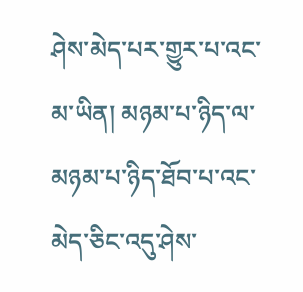ཤེས་མེད་པར་གྱུར་པ་འང་མ་ཡིན། མཉམ་པ་ཉིད་ལ་མཉམ་པ་ཉིད་ཐོབ་པ་འང་མེད་ཅིང་འདུ་ཤེས་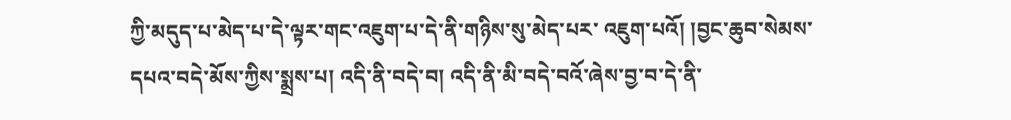ཀྱི་མདུད་པ་མེད་པ་དེ་ལྟར་གང་འཇུག་པ་དེ་ནི་གཉིས་སུ་མེད་པར་ འཇུག་པའོ། །བྱང་ཆུབ་སེམས་དཔའ་བདེ་མོས་ཀྱིས་སྨྲས་པ། འདི་ནི་བདེ་བ། འདི་ནི་མི་བདེ་བའོ་ཞེས་བྱ་བ་དེ་ནི་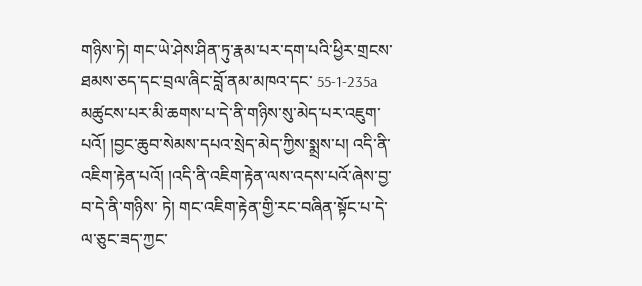གཉིས་ཏེ། གང་ཡེ་ཤེས་ཤིན་ཏུ་རྣམ་པར་དག་པའི་ཕྱིར་གྲངས་ཐམས་ཅད་དང་བྲལ་ཞིང་བློ་ནམ་མཁའ་དང་ 55-1-235a མཚུངས་པར་མི་ཆགས་པ་དེ་ནི་གཉིས་སུ་མེད་པར་འཇུག་པའོ། །བྱང་ཆུབ་སེམས་དཔའ་སྲེད་མེད་ཀྱིས་སྨྲས་པ། འདི་ནི་འཇིག་རྟེན་པའོ། །འདི་ནི་འཇིག་རྟེན་ལས་འདས་པའོ་ཞེས་བྱ་བ་དེ་ནི་གཉིས་ ཏེ། གང་འཇིག་རྟེན་གྱི་རང་བཞིན་སྟོང་པ་དེ་ལ་ཅུང་ཟད་ཀྱང་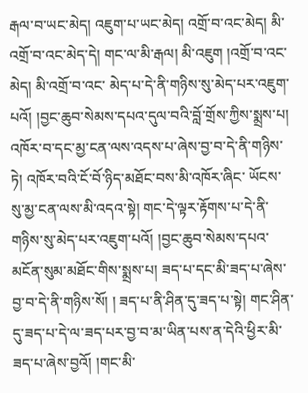རྒལ་བ་ཡང་མེད། འཇུག་པ་ཡང་མེད། འགྲོ་བ་འང་མེད། མི་འགྲོ་བ་འང་མེད་དེ། གང་ལ་མི་རྒལ། མི་འཇུག །འགྲོ་བ་འང་མེད། མི་འགྲོ་བ་འང་ མེད་པ་དེ་ནི་གཉིས་སུ་མེད་པར་འཇུག་པའོ། །བྱང་ཆུབ་སེམས་དཔའ་དུལ་བའི་བློ་གྲོས་ཀྱིས་སྨྲས་པ། འཁོར་བ་དང་མྱ་ངན་ལས་འདས་པ་ཞེས་བྱ་བ་དེ་ནི་གཉིས་ཏེ། འཁོར་བའི་ངོ་བོ་ཉིད་མཐོང་བས་མི་འཁོར་ཞིང་ ཡོངས་སུ་མྱ་ངན་ལས་མི་འདའ་སྟེ། གང་དེ་ལྟར་རྟོགས་པ་དེ་ནི་གཉིས་སུ་མེད་པར་འཇུག་པའོ། །བྱང་ཆུབ་སེམས་དཔའ་མངོན་སུམ་མཐོང་གིས་སྨྲས་པ། ཟད་པ་དང་མི་ཟད་པ་ཞེས་བྱ་བ་དེ་ནི་གཉིས་སོ། ། ཟད་པ་ནི་ཤིན་དུ་ཟད་པ་སྟེ། གང་ཤིན་དུ་ཟད་པ་དེ་ལ་ཟད་པར་བྱ་བ་མ་ཡིན་པས་ན་དེའི་ཕྱིར་མི་ཟད་པ་ཞེས་བྱའོ། །གང་མི་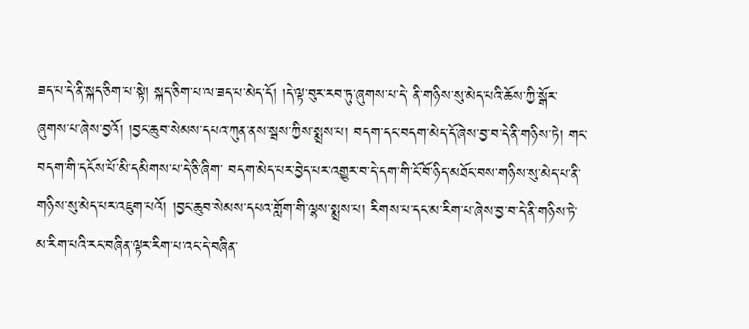ཟད་པ་དེ་ནི་སྐད་ཅིག་པ་སྟེ། སྐད་ཅིག་པ་ལ་ཟད་པ་མེད་དོ། །དེ་ལྟ་བུར་རབ་ཏུ་ཞུགས་པ་དེ་ ནི་གཉིས་སུ་མེད་པའི་ཆོས་ཀྱི་སྒོར་ཞུགས་པ་ཞེས་བྱའོ། །བྱང་ཆུབ་སེམས་དཔའ་ཀུན་ནས་སྦས་ཀྱིས་སྨྲས་པ། བདག་དང་བདག་མེད་དོ་ཞེས་བྱ་བ་དེ་ནི་གཉིས་ཏེ། གང་བདག་གི་དངོས་པོ་མི་དམིགས་པ་དེ་ཅི་ཞིག་ བདག་མེད་པར་བྱེད་པར་འགྱུར་བ་དེ་དག་གི་ངོ་བོ་ཉིད་མཐོང་བས་གཉིས་སུ་མེད་པ་ནི་གཉིས་སུ་མེད་པར་འཇུག་པའོ། །བྱང་ཆུབ་སེམས་དཔའ་གློག་གི་ལྷས་སྨྲས་པ། རིགས་པ་དང་མ་རིག་པ་ཞེས་བྱ་བ་དེ་ནི་གཉིས་ཏེ་ མ་རིག་པའི་རང་བཞིན་ལྟར་རིག་པ་འང་དེ་བཞིན་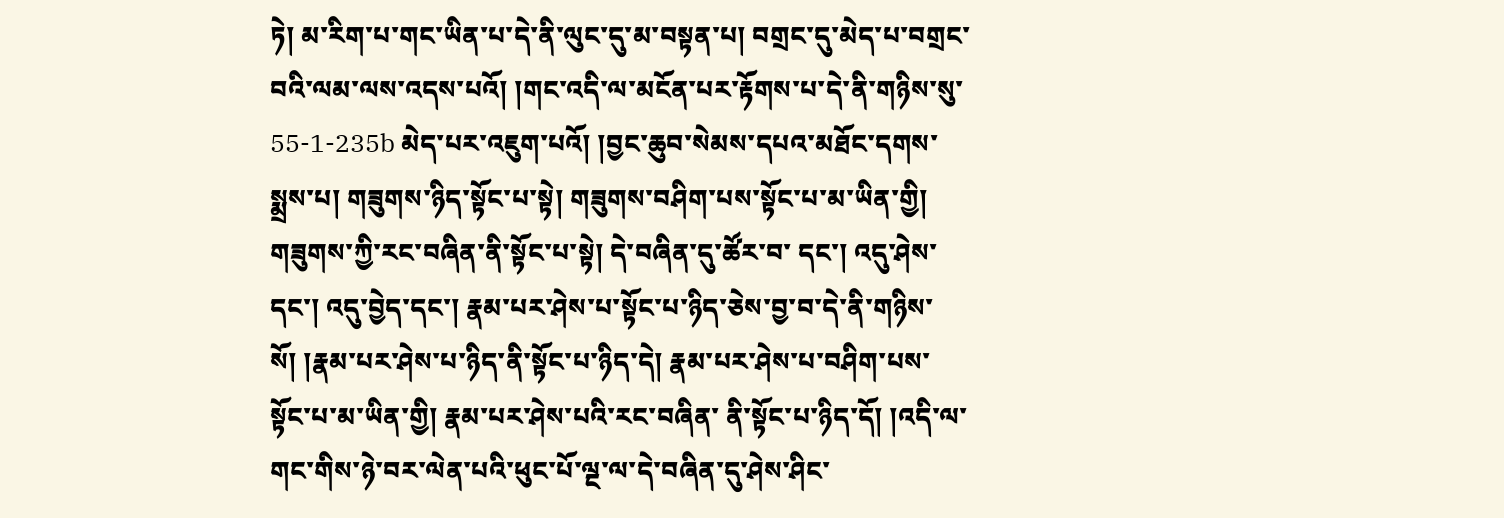ཏེ། མ་རིག་པ་གང་ཡིན་པ་དེ་ནི་ལུང་དུ་མ་བསྟན་པ། བགྲང་དུ་མེད་པ་བགྲང་བའི་ལམ་ལས་འདས་པའོ། །གང་འདི་ལ་མངོན་པར་རྟོགས་པ་དེ་ནི་གཉིས་སུ་ 55-1-235b མེད་པར་འཇུག་པའོ། །བྱང་ཆུབ་སེམས་དཔའ་མཐོང་དགས་སྨྲས་པ། གཟུགས་ཉིད་སྟོང་པ་སྟེ། གཟུགས་བཤིག་པས་སྟོང་པ་མ་ཡིན་གྱི། གཟུགས་ཀྱི་རང་བཞིན་ནི་སྟོང་པ་སྟེ། དེ་བཞིན་དུ་ཚོར་བ་ དང་། འདུ་ཤེས་དང་། འདུ་བྱེད་དང་། རྣམ་པར་ཤེས་པ་སྟོང་པ་ཉིད་ཅེས་བྱ་བ་དེ་ནི་གཉིས་སོ། །རྣམ་པར་ཤེས་པ་ཉིད་ནི་སྟོང་པ་ཉིད་དེ། རྣམ་པར་ཤེས་པ་བཤིག་པས་སྟོང་པ་མ་ཡིན་གྱི། རྣམ་པར་ཤེས་པའི་རང་བཞིན་ ནི་སྟོང་པ་ཉིད་དོ། །འདི་ལ་གང་གིས་ཉེ་བར་ལེན་པའི་ཕུང་པོ་ལྔ་ལ་དེ་བཞིན་དུ་ཤེས་ཤིང་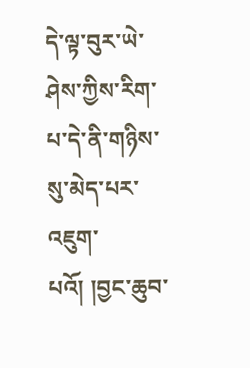དེ་ལྟ་བུར་ཡེ་ཤེས་ཀྱིས་རིག་པ་དེ་ནི་གཉིས་སུ་མེད་པར་འཇུག་པའོ། །བྱང་ཆུབ་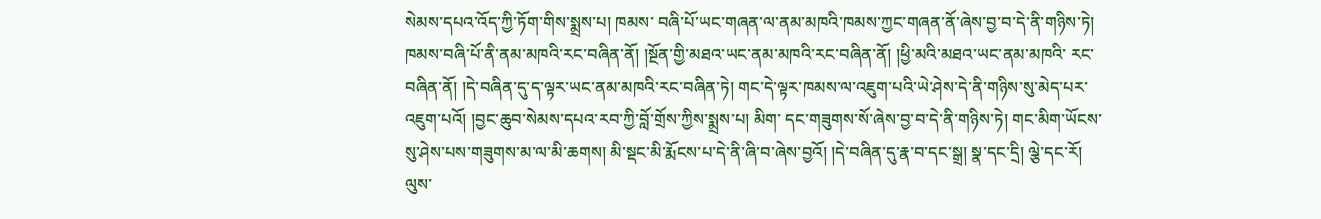སེམས་དཔའ་འོད་ཀྱི་ཏོག་གིས་སྨྲས་པ། ཁམས་ བཞི་པོ་ཡང་གཞན་ལ་ནམ་མཁའི་ཁམས་ཀྱང་གཞན་ནོ་ཞེས་བྱ་བ་དེ་ནི་གཉིས་ཏེ། ཁམས་བཞི་པོ་ནི་ནམ་མཁའི་རང་བཞིན་ནོ། །སྔོན་གྱི་མཐའ་ཡང་ནམ་མཁའི་རང་བཞིན་ནོ། །ཕྱི་མའི་མཐའ་ཡང་ནམ་མཁའི་ རང་བཞིན་ནོ། །དེ་བཞིན་དུ་ད་ལྟར་ཡང་ནམ་མཁའི་རང་བཞིན་ཏེ། གང་དེ་ལྟར་ཁམས་ལ་འཇུག་པའི་ཡེ་ཤེས་དེ་ནི་གཉིས་སུ་མེད་པར་འཇུག་པའོ། །བྱང་ཆུབ་སེམས་དཔའ་རབ་ཀྱི་བློ་གྲོས་ཀྱིས་སྨྲས་པ། མིག་ དང་གཟུགས་སོ་ཞེས་བྱ་བ་དེ་ནི་གཉིས་ཏེ། གང་མིག་ཡོངས་སུ་ཤེས་པས་གཟུགས་མ་ལ་མི་ཆགས། མི་སྡང་མི་རྨོངས་པ་དེ་ནི་ཞི་བ་ཞེས་བྱའོ། །དེ་བཞིན་དུ་རྣ་བ་དང་སྒྲ། སྣ་དང་དྲི། ལྕེ་དང་རོ། ལུས་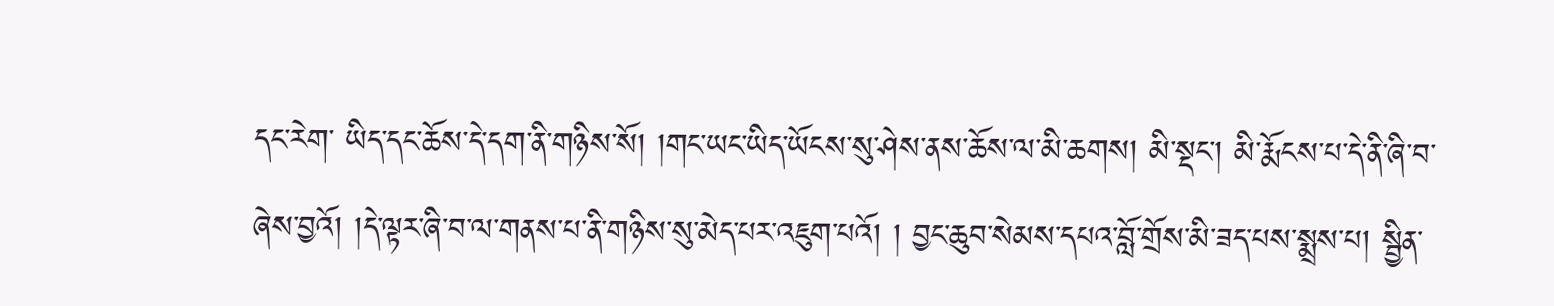དང་རེག་ ཡིད་དང་ཆོས་དེ་དག་ནི་གཉིས་སོ། །གང་ཡང་ཡིད་ཡོངས་སུ་ཤེས་ནས་ཆོས་ལ་མི་ཆགས། མི་སྡང་། མི་རྨོངས་པ་དེ་ནི་ཞི་བ་ཞེས་བྱའོ། །དེ་ལྟར་ཞི་བ་ལ་གནས་པ་ནི་གཉིས་སུ་མེད་པར་འཇུག་པའོ། ། བྱང་ཆུབ་སེམས་དཔའ་བློ་གྲོས་མི་ཟད་པས་སྨྲས་པ། སྦྱིན་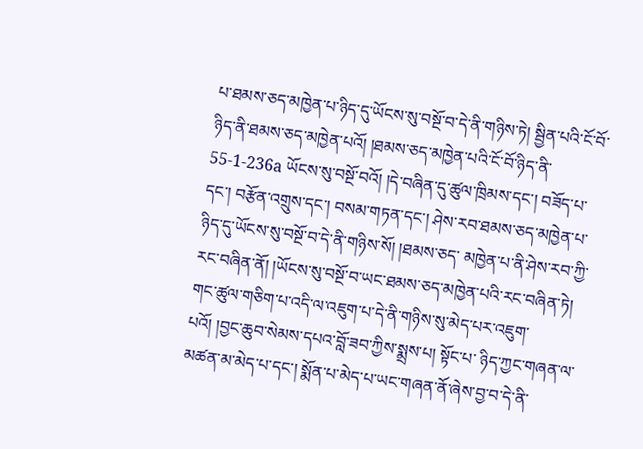པ་ཐམས་ཅད་མཁྱེན་པ་ཉིད་དུ་ཡོངས་སུ་བསྔོ་བ་དེ་ནི་གཉིས་ཏེ། སྦྱིན་པའི་ངོ་བོ་ཉིད་ནི་ཐམས་ཅད་མཁྱེན་པའོ། །ཐམས་ཅད་མཁྱེན་པའི་ངོ་བོ་ཉིད་ནི་ 55-1-236a ཡོངས་སུ་བསྔོ་བའོ། །དེ་བཞིན་དུ་ཚུལ་ཁྲིམས་དང་། བཟོད་པ་དང་། བརྩོན་འགྲུས་དང་། བསམ་གཏན་དང་། ཤེས་རབ་ཐམས་ཅད་མཁྱེན་པ་ཉིད་དུ་ཡོངས་སུ་བསྔོ་བ་དེ་ནི་གཉིས་སོ། །ཐམས་ཅད་ མཁྱེན་པ་ནི་ཤེས་རབ་ཀྱི་རང་བཞིན་ནོ། །ཡོངས་སུ་བསྔོ་བ་ཡང་ཐམས་ཅད་མཁྱེན་པའི་རང་བཞིན་ཏེ། གང་ཚུལ་གཅིག་པ་འདི་ལ་འཇུག་པ་དེ་ནི་གཉིས་སུ་མེད་པར་འཇུག་པའོ། །བྱང་ཆུབ་སེམས་དཔའ་བློ་ཟབ་ཀྱིས་སྨྲས་པ། སྟོང་པ་ ཉིད་ཀྱང་གཞན་ལ་མཚན་མ་མེད་པ་དང་། སྨོན་པ་མེད་པ་ཡང་གཞན་ནོ་ཞེས་བྱ་བ་དེ་ནི་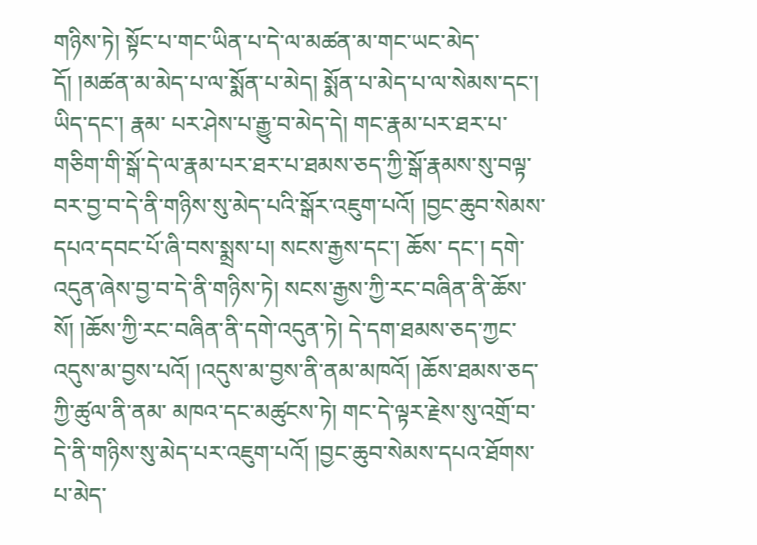གཉིས་ཏེ། སྟོང་པ་གང་ཡིན་པ་དེ་ལ་མཚན་མ་གང་ཡང་མེད་དོ། །མཚན་མ་མེད་པ་ལ་སྨོན་པ་མེད། སྨོན་པ་མེད་པ་ལ་སེམས་དང་། ཡིད་དང་། རྣམ་ པར་ཤེས་པ་རྒྱུ་བ་མེད་དེ། གང་རྣམ་པར་ཐར་པ་གཅིག་གི་སྒོ་དེ་ལ་རྣམ་པར་ཐར་པ་ཐམས་ཅད་ཀྱི་སྒོ་རྣམས་སུ་བལྟ་བར་བྱ་བ་དེ་ནི་གཉིས་སུ་མེད་པའི་སྒོར་འཇུག་པའོ། །བྱང་ཆུབ་སེམས་དཔའ་དབང་པོ་ཞི་བས་སྨྲས་པ། སངས་རྒྱས་དང་། ཆོས་ དང་། དགེ་འདུན་ཞེས་བྱ་བ་དེ་ནི་གཉིས་ཏེ། སངས་རྒྱས་ཀྱི་རང་བཞིན་ནི་ཆོས་སོ། །ཆོས་ཀྱི་རང་བཞིན་ནི་དགེ་འདུན་ཏེ། དེ་དག་ཐམས་ཅད་ཀྱང་འདུས་མ་བྱས་པའོ། །འདུས་མ་བྱས་ནི་ནམ་མཁའོ། །ཆོས་ཐམས་ཅད་ཀྱི་ཚུལ་ནི་ནམ་ མཁའ་དང་མཚུངས་ཏེ། གང་དེ་ལྟར་རྗེས་སུ་འགྲོ་བ་དེ་ནི་གཉིས་སུ་མེད་པར་འཇུག་པའོ། །བྱང་ཆུབ་སེམས་དཔའ་ཐོགས་པ་མེད་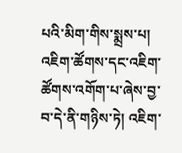པའི་མིག་གིས་སྨྲས་པ། འཇིག་ཚོགས་དང་འཇིག་ཚོགས་འགོག་པ་ཞེས་བྱ་བ་དེ་ནི་གཉིས་ཏེ། འཇིག་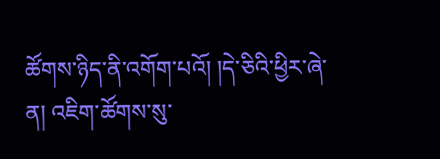ཚོགས་ཉིད་ནི་འགོག་པའོ། །དེ་ཅིའི་ཕྱིར་ཞེ་ན། འཇིག་ཚོགས་སུ་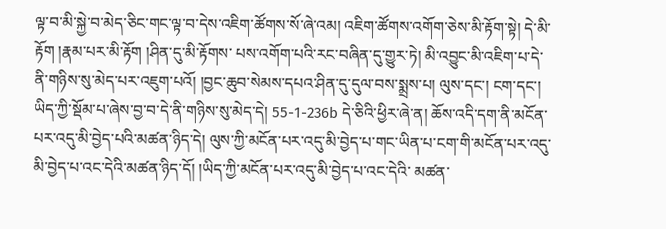ལྟ་བ་མི་སྐྱེ་བ་མེད་ཅིང་གང་ལྟ་བ་དེས་འཇིག་ཚོགས་སོ་ཞེ་འམ། འཇིག་ཚོགས་འགོག་ཅེས་མི་རྟོག་སྟེ། དེ་མི་རྟོག །རྣམ་པར་མི་རྟོག །ཤིན་དུ་མི་རྟོགས་ པས་འགོག་པའི་རང་བཞིན་དུ་གྱུར་ཏེ། མི་འབྱུང་མི་འཇིག་པ་དེ་ནི་གཉིས་སུ་མེད་པར་འཇུག་པའོ། །བྱང་ཆུབ་སེམས་དཔའ་ཤིན་དུ་དུལ་བས་སྨྲས་པ། ལུས་དང་། ངག་དང་། ཡིད་ཀྱི་སྡོམ་པ་ཞེས་བྱ་བ་དེ་ནི་གཉིས་སུ་མེད་དེ། 55-1-236b དེ་ཅིའི་ཕྱིར་ཞེ་ན། ཆོས་འདི་དག་ནི་མངོན་པར་འདུ་མི་བྱེད་པའི་མཚན་ཉིད་དེ། ལུས་ཀྱི་མངོན་པར་འདུ་མི་བྱེད་པ་གང་ཡིན་པ་ངག་གི་མངོན་པར་འདུ་མི་བྱེད་པ་འང་དེའི་མཚན་ཉིད་དོ། །ཡིད་ཀྱི་མངོན་པར་འདུ་མི་བྱེད་པ་འང་དེའི་ མཚན་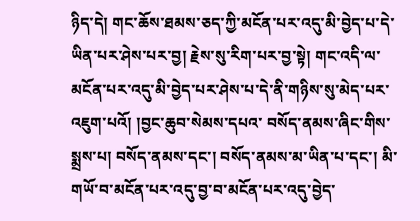ཉིད་དེ། གང་ཆོས་ཐམས་ཅད་ཀྱི་མངོན་པར་འདུ་མི་བྱེད་པ་དེ་ཡིན་པར་ཤེས་པར་བྱ། རྗེས་སུ་རིག་པར་བྱ་སྟེ། གང་འདི་ལ་མངོན་པར་འདུ་མི་བྱེད་པར་ཤེས་པ་དེ་ནི་གཉིས་སུ་མེད་པར་འཇུག་པའོ། །བྱང་ཆུབ་སེམས་དཔའ་ བསོད་ནམས་ཞིང་གིས་སྨྲས་པ། བསོད་ནམས་དང་། བསོད་ནམས་མ་ཡིན་པ་དང་། མི་གཡོ་བ་མངོན་པར་འདུ་བྱ་བ་མངོན་པར་འདུ་བྱེད་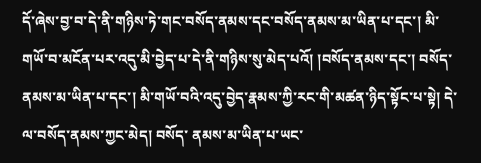དོ་ཞེས་བྱ་བ་དེ་ནི་གཉིས་ཏེ་གང་བསོད་ནམས་དང་བསོད་ནམས་མ་ཡིན་པ་དང་། མི་གཡོ་བ་མངོན་པར་འདུ་མི་བྱེད་པ་དེ་ནི་གཉིས་སུ་མེད་པའོ། །བསོད་ནམས་དང་། བསོད་ནམས་མ་ཡིན་པ་དང་། མི་གཡོ་བའི་འདུ་བྱེད་རྣམས་ཀྱི་རང་གི་མཚན་ཉིད་སྟོང་པ་སྟེ། དེ་ལ་བསོད་ནམས་ཀྱང་མེད། བསོད་ ནམས་མ་ཡིན་པ་ཡང་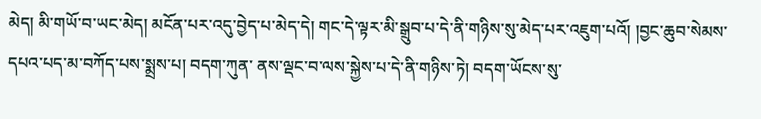མེད། མི་གཡོ་བ་ཡང་མེད། མངོན་པར་འདུ་བྱེད་པ་མེད་དེ། གང་དེ་ལྟར་མི་སྒྲུབ་པ་དེ་ནི་གཉིས་སུ་མེད་པར་འཇུག་པའོ། །བྱང་ཆུབ་སེམས་དཔའ་པད་མ་བཀོད་པས་སྨྲས་པ། བདག་ཀུན་ ནས་ལྡང་བ་ལས་སྐྱེས་པ་དེ་ནི་གཉིས་ཏེ། བདག་ཡོངས་སུ་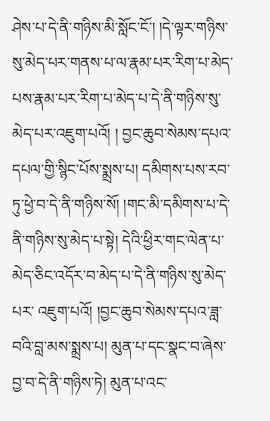ཤེས་པ་དེ་ནི་གཉིས་མི་སློང་ངོ་། །དེ་ལྟར་གཉིས་སུ་མེད་པར་གནས་པ་ལ་རྣམ་པར་རིག་པ་མེད་པས་རྣམ་པར་རིག་པ་མེད་པ་དེ་ནི་གཉིས་སུ་མེད་པར་འཇུག་པའོ། ། བྱང་ཆུབ་སེམས་དཔའ་དཔལ་གྱི་སྙིང་པོས་སྨྲས་པ། དམིགས་པས་རབ་ཏུ་ཕྱེ་བ་དེ་ནི་གཉིས་སོ། །གང་མི་དམིགས་པ་དེ་ནི་གཉིས་སུ་མེད་པ་སྟེ། དེའི་ཕྱིར་གང་ལེན་པ་མེད་ཅིང་འདོར་བ་མེད་པ་དེ་ནི་གཉིས་སུ་མེད་པར་ འཇུག་པའོ། །བྱང་ཆུབ་སེམས་དཔའ་ཟླ་བའི་བླ་མས་སྨྲས་པ། མུན་པ་དང་སྣང་བ་ཞེས་བྱ་བ་དེ་ནི་གཉིས་ཏེ། མུན་པ་འང་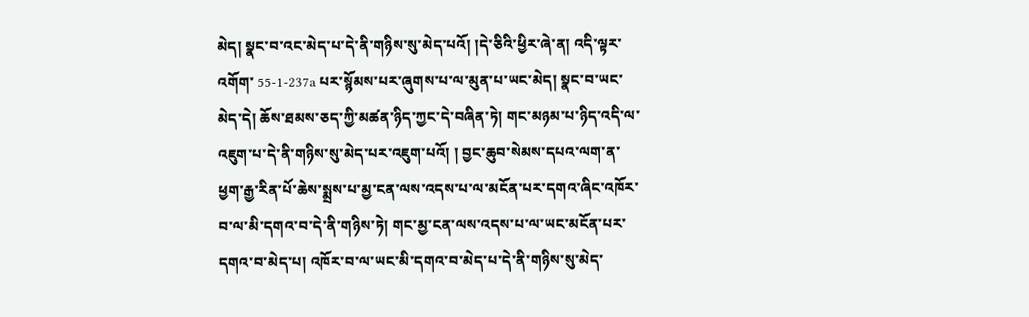མེད། སྣང་བ་འང་མེད་པ་དེ་ནི་གཉིས་སུ་མེད་པའོ། །དེ་ཅིའི་ཕྱིར་ཞེ་ན། འདི་ལྟར་འགོག་ 55-1-237a པར་སྙོམས་པར་ཞུགས་པ་ལ་མུན་པ་ཡང་མེད། སྣང་བ་ཡང་མེད་དེ། ཆོས་ཐམས་ཅད་ཀྱི་མཚན་ཉིད་ཀྱང་དེ་བཞིན་ཏེ། གང་མཉམ་པ་ཉིད་འདི་ལ་འཇུག་པ་དེ་ནི་གཉིས་སུ་མེད་པར་འཇུག་པའོ། ། བྱང་ཆུབ་སེམས་དཔའ་ལག་ན་ཕྱག་རྒྱ་རིན་པོ་ཆེས་སྨྲས་པ་མྱ་ངན་ལས་འདས་པ་ལ་མངོན་པར་དགའ་ཞིང་འཁོར་བ་ལ་མི་དགའ་བ་དེ་ནི་གཉིས་ཏེ། གང་མྱ་ངན་ལས་འདས་པ་ལ་ཡང་མངོན་པར་དགའ་བ་མེད་པ། འཁོར་བ་ལ་ཡང་མི་དགའ་བ་མེད་པ་དེ་ནི་གཉིས་སུ་མེད་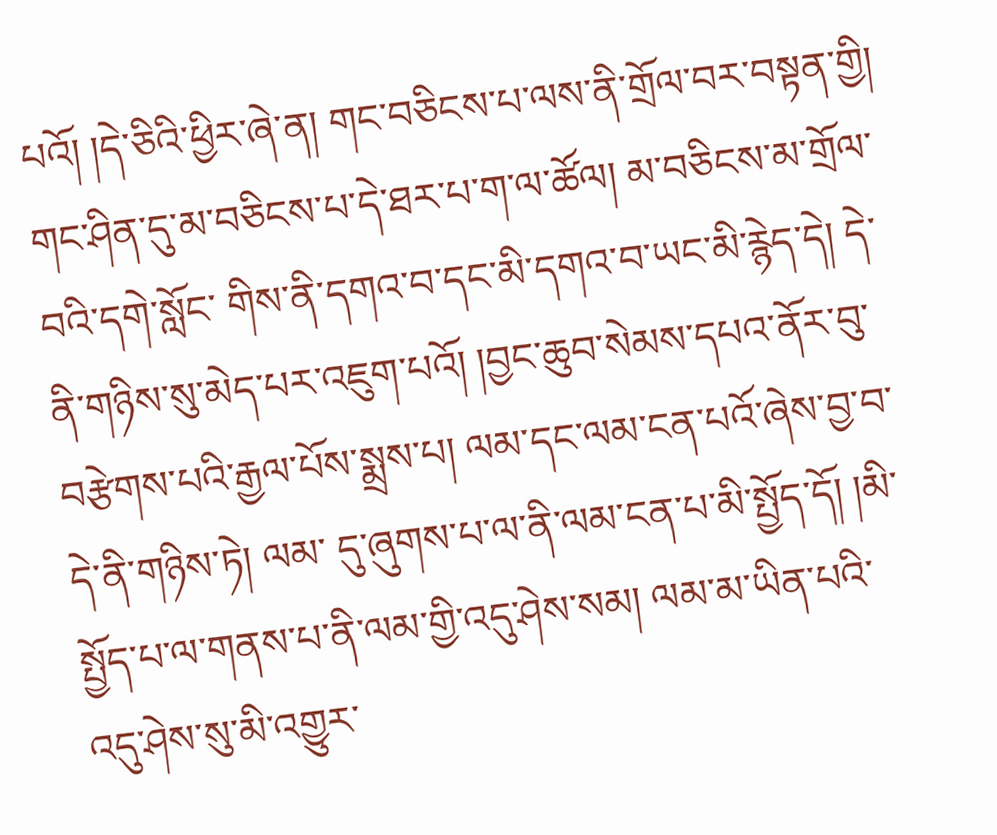པའོ། །དེ་ཅིའི་ཕྱིར་ཞེ་ན། གང་བཅིངས་པ་ལས་ནི་གྲོལ་བར་བསྟན་གྱི། གང་ཤིན་དུ་མ་བཅིངས་པ་དེ་ཐར་པ་ག་ལ་ཚོལ། མ་བཅིངས་མ་གྲོལ་བའི་དགེ་སློང་ གིས་ནི་དགའ་བ་དང་མི་དགའ་བ་ཡང་མི་རྙེད་དེ། དེ་ནི་གཉིས་སུ་མེད་པར་འཇུག་པའོ། །བྱང་ཆུབ་སེམས་དཔའ་ནོར་བུ་བརྩེགས་པའི་རྒྱལ་པོས་སྨྲས་པ། ལམ་དང་ལམ་ངན་པའོ་ཞེས་བྱ་བ་དེ་ནི་གཉིས་ཏེ། ལམ་ དུ་ཞུགས་པ་ལ་ནི་ལམ་ངན་པ་མི་སྤྱོད་དོ། །མི་སྤྱོད་པ་ལ་གནས་པ་ནི་ལམ་གྱི་འདུ་ཤེས་སམ། ལམ་མ་ཡིན་པའི་འདུ་ཤེས་སུ་མི་འགྱུར་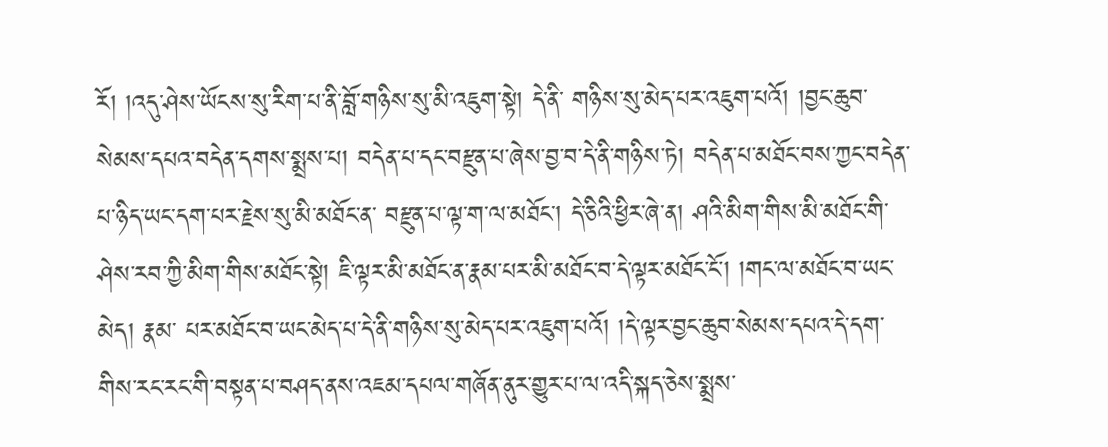རོ། །འདུ་ཤེས་ཡོངས་སུ་རིག་པ་ནི་བློ་གཉིས་སུ་མི་འཇུག་སྟེ། དེ་ནི་ གཉིས་སུ་མེད་པར་འཇུག་པའོ། །བྱང་ཆུབ་སེམས་དཔའ་བདེན་དགས་སྨྲས་པ། བདེན་པ་དང་བརྫུན་པ་ཞེས་བྱ་བ་དེ་ནི་གཉིས་ཏེ། བདེན་པ་མཐོང་བས་ཀྱང་བདེན་པ་ཉིད་ཡང་དག་པར་རྗེས་སུ་མི་མཐོང་ན་ བརྫུན་པ་ལྟ་ག་ལ་མཐོང་། དེ་ཅིའི་ཕྱིར་ཞེ་ན། ཤའི་མིག་གིས་མི་མཐོང་གི་ཤེས་རབ་ཀྱི་མིག་གིས་མཐོང་སྟེ། ཇི་ལྟར་མི་མཐོང་ན་རྣམ་པར་མི་མཐོང་བ་དེ་ལྟར་མཐོང་ངོ་། །གང་ལ་མཐོང་བ་ཡང་མེད། རྣམ་ པར་མཐོང་བ་ཡང་མེད་པ་དེ་ནི་གཉིས་སུ་མེད་པར་འཇུག་པའོ། །དེ་ལྟར་བྱང་ཆུབ་སེམས་དཔའ་དེ་དག་གིས་རང་རང་གི་བསྟན་པ་བཤད་ནས་འཇམ་དཔལ་གཞོན་ནུར་གྱུར་པ་ལ་འདི་སྐད་ཅེས་སྨྲས་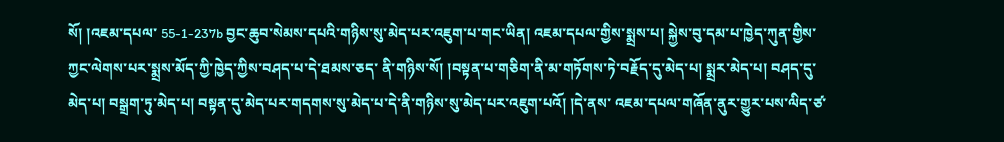སོ། །འཇམ་དཔལ་ 55-1-237b བྱང་ཆུབ་སེམས་དཔའི་གཉིས་སུ་མེད་པར་འཇུག་པ་གང་ཡིན། འཇམ་དཔལ་གྱིས་སྨྲས་པ། སྐྱེས་བུ་དམ་པ་ཁྱེད་ཀུན་གྱིས་ཀྱང་ལེགས་པར་སྨྲས་མོད་ཀྱི་ཁྱེད་ཀྱིས་བཤད་པ་དེ་ཐམས་ཅད་ ནི་གཉིས་སོ། །བསྟན་པ་གཅིག་ནི་མ་གཏོགས་ཏེ་བརྗོད་དུ་མེད་པ། སྨྲར་མེད་པ། བཤད་དུ་མེད་པ། བསྒྲག་ཏུ་མེད་པ། བསྟན་དུ་མེད་པར་གདགས་སུ་མེད་པ་དེ་ནི་གཉིས་སུ་མེད་པར་འཇུག་པའོ། །དེ་ནས་ འཇམ་དཔལ་གཞོན་ནུར་གྱུར་པས་ལིད་ཙ་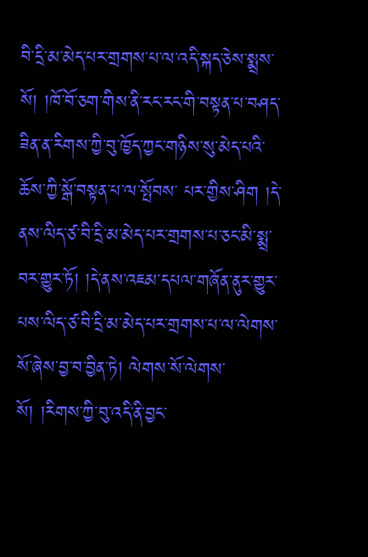བི་དྲི་མ་མེད་པར་གྲགས་པ་ལ་འདི་སྐད་ཅེས་སྨྲས་སོ། །ཁོ་བོ་ཅག་གིས་ནི་རང་རང་གི་བསྟན་པ་བཤད་ཟིན་ན་རིགས་ཀྱི་བུ་ཁྱོད་ཀྱང་གཉིས་སུ་མེད་པའི་ཆོས་ཀྱི་སྒོ་བསྟན་པ་ལ་སྤོབས་ པར་གྱིས་ཤིག །དེ་ནས་ལིད་ཙ་བི་དྲི་མ་མེད་པར་གྲགས་པ་ཅང་མི་སྨྲ་བར་གྱུར་ཏོ། །དེ་ནས་འཇམ་དཔལ་གཞོན་ནུར་གྱུར་པས་ལིད་ཙ་བི་དྲི་མ་མེད་པར་གྲགས་པ་ལ་ལེགས་སོ་ཞེས་བྱ་བ་བྱིན་ཏེ། ལེགས་སོ་ལེགས་ སོ། །རིགས་ཀྱི་བུ་འདི་ནི་བྱང་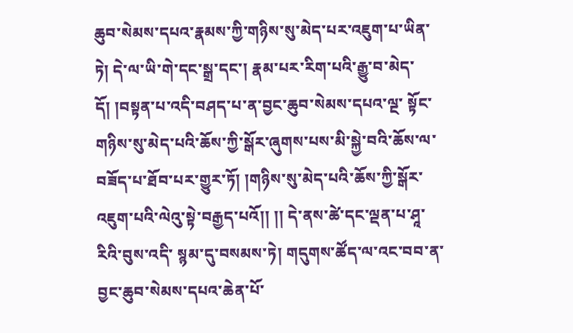ཆུབ་སེམས་དཔའ་རྣམས་ཀྱི་གཉིས་སུ་མེད་པར་འཇུག་པ་ཡིན་ཏེ། དེ་ལ་ཡི་གེ་དང་སྒྲ་དང་། རྣམ་པར་རིག་པའི་རྒྱུ་བ་མེད་དོ། །བསྟན་པ་འདི་བཤད་པ་ན་བྱང་ཆུབ་སེམས་དཔའ་ལྔ་ སྟོང་གཉིས་སུ་མེད་པའི་ཆོས་ཀྱི་སྒོར་ཞུགས་པས་མི་སྐྱེ་བའི་ཆོས་ལ་བཟོད་པ་ཐོབ་པར་གྱུར་ཏོ། །གཉིས་སུ་མེད་པའི་ཆོས་ཀྱི་སྒོར་འཇུག་པའི་ལེའུ་སྟེ་བརྒྱད་པའོ།། །། དེ་ནས་ཚེ་དང་ལྡན་པ་ཤཱ་རིའི་བུས་འདི་ སྙམ་དུ་བསམས་ཏེ། གདུགས་ཚོད་ལ་འང་བབ་ན་བྱང་ཆུབ་སེམས་དཔའ་ཆེན་པོ་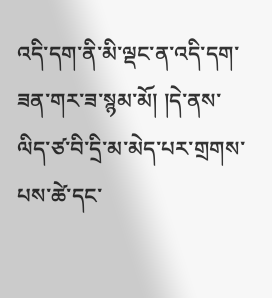འདི་དག་ནི་མི་ལྡང་ན་འདི་དག་ཟན་གར་ཟ་སྙམ་མོ། །དེ་ནས་ལིད་ཙ་བི་དྲི་མ་མེད་པར་གྲགས་པས་ཚེ་དང་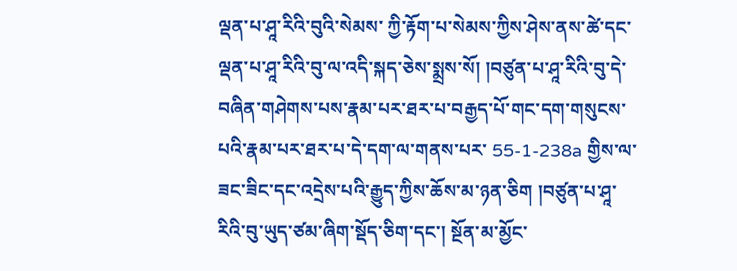ལྡན་པ་ཤཱ་རིའི་བུའི་སེམས་ ཀྱི་རྟོག་པ་སེམས་ཀྱིས་ཤེས་ནས་ཚེ་དང་ལྡན་པ་ཤཱ་རིའི་བུ་ལ་འདི་སྐད་ཅེས་སྨྲས་སོ། །བཙུན་པ་ཤཱ་རིའི་བུ་དེ་བཞིན་གཤེགས་པས་རྣམ་པར་ཐར་པ་བརྒྱད་པོ་གང་དག་གསུངས་པའི་རྣམ་པར་ཐར་པ་དེ་དག་ལ་གནས་པར་ 55-1-238a གྱིས་ལ་ཟང་ཟིང་དང་འདྲེས་པའི་རྒྱུད་ཀྱིས་ཆོས་མ་ཉན་ཅིག །བཙུན་པ་ཤཱ་རིའི་བུ་ཡུད་ཙམ་ཞིག་སྡོད་ཅིག་དང་། སྔོན་མ་མྱོང་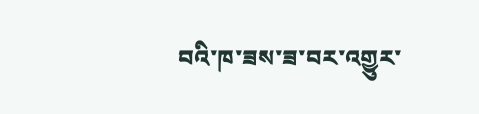བའི་ཁ་ཟས་ཟ་བར་འགྱུར་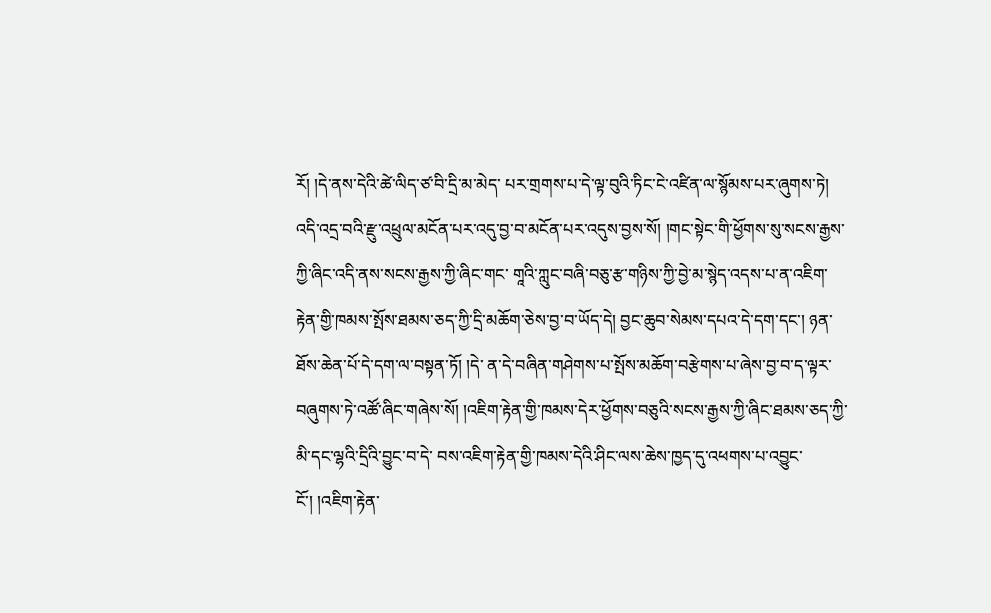རོ། །དེ་ནས་དེའི་ཚེ་ལིད་ཙ་བི་དྲི་མ་མེད་ པར་གྲགས་པ་དེ་ལྟ་བུའི་ཏིང་ངེ་འཛིན་ལ་སྙོམས་པར་ཞུགས་ཏེ། འདི་འདྲ་བའི་རྫུ་འཕྲུལ་མངོན་པར་འདུ་བྱ་བ་མངོན་པར་འདུས་བྱས་སོ། །གང་སྟེང་གི་ཕྱོགས་སུ་སངས་རྒྱས་ཀྱི་ཞིང་འདི་ནས་སངས་རྒྱས་ཀྱི་ཞིང་གང་ གཱའི་ཀླུང་བཞི་བཅུ་རྩ་གཉིས་ཀྱི་བྱེ་མ་སྙེད་འདས་པ་ན་འཇིག་རྟེན་གྱི་ཁམས་སྤོས་ཐམས་ཅད་ཀྱི་དྲི་མཆོག་ཅེས་བྱ་བ་ཡོད་དེ། བྱང་ཆུབ་སེམས་དཔའ་དེ་དག་དང་། ཉན་ཐོས་ཆེན་པོ་དེ་དག་ལ་བསྟན་ཏོ། །དེ་ ན་དེ་བཞིན་གཤེགས་པ་སྤོས་མཆོག་བརྩེགས་པ་ཞེས་བྱ་བ་ད་ལྟར་བཞུགས་ཏེ་འཚོ་ཞིང་གཞེས་སོ། །འཇིག་རྟེན་གྱི་ཁམས་དེར་ཕྱོགས་བཅུའི་སངས་རྒྱས་ཀྱི་ཞིང་ཐམས་ཅད་ཀྱི་མི་དང་ལྷའི་དྲིའི་བྱུང་བ་དེ་ བས་འཇིག་རྟེན་གྱི་ཁམས་དེའི་ཤིང་ལས་ཆེས་ཁྱད་དུ་འཕགས་པ་འབྱུང་ངོ་། །འཇིག་རྟེན་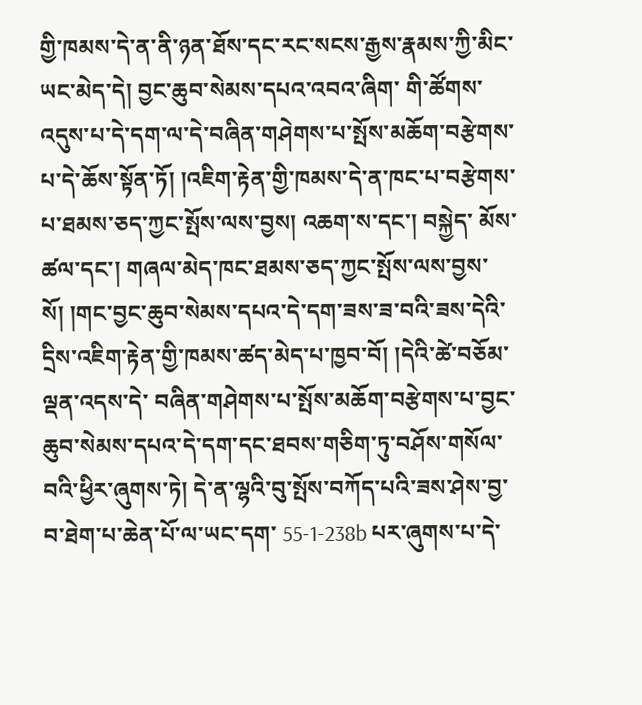གྱི་ཁམས་དེ་ན་ནི་ཉན་ཐོས་དང་རང་སངས་རྒྱས་རྣམས་ཀྱི་མིང་ཡང་མེད་དེ། བྱང་ཆུབ་སེམས་དཔའ་འབའ་ཞིག་ གི་ཚོགས་འདུས་པ་དེ་དག་ལ་དེ་བཞིན་གཤེགས་པ་སྤོས་མཆོག་བརྩེགས་པ་དེ་ཆོས་སྟོན་ཏོ། །འཇིག་རྟེན་གྱི་ཁམས་དེ་ན་ཁང་པ་བརྩེགས་པ་ཐམས་ཅད་ཀྱང་སྤོས་ལས་བྱས། འཆག་ས་དང་། བསྐྱེད་ མོས་ཚལ་དང་། གཞལ་མེད་ཁང་ཐམས་ཅད་ཀྱང་སྤོས་ལས་བྱས་སོ། །གང་བྱང་ཆུབ་སེམས་དཔའ་དེ་དག་ཟས་ཟ་བའི་ཟས་དེའི་དྲིས་འཇིག་རྟེན་གྱི་ཁམས་ཚད་མེད་པ་ཁྱབ་བོ། །དེའི་ཚེ་བཅོམ་ལྡན་འདས་དེ་ བཞིན་གཤེགས་པ་སྤོས་མཆོག་བརྩེགས་པ་བྱང་ཆུབ་སེམས་དཔའ་དེ་དག་དང་ཐབས་གཅིག་ཏུ་བཤོས་གསོལ་བའི་ཕྱིར་ཞུགས་ཏེ། དེ་ན་ལྷའི་བུ་སྤོས་བཀོད་པའི་ཟས་ཤེས་བྱ་བ་ཐེག་པ་ཆེན་པོ་ལ་ཡང་དག་ 55-1-238b པར་ཞུགས་པ་དེ་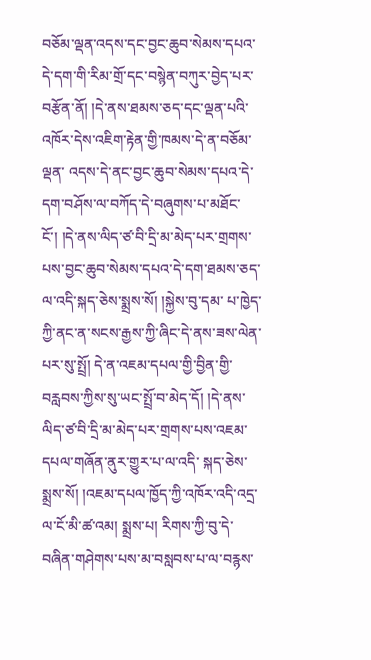བཅོམ་ལྡན་འདས་དང་བྱང་ཆུབ་སེམས་དཔའ་དེ་དག་གི་རིམ་གྲོ་དང་བསྙེན་བཀུར་བྱེད་པར་བརྩོན་ནོ། །དེ་ནས་ཐམས་ཅད་དང་ལྡན་པའི་འཁོར་དེས་འཇིག་རྟེན་གྱི་ཁམས་དེ་ན་བཅོམ་ལྡན་ འདས་དེ་ནང་བྱང་ཆུབ་སེམས་དཔའ་དེ་དག་བཤོས་ལ་བཀོད་དེ་བཞུགས་པ་མཐོང་ངོ་། །དེ་ནས་ལིད་ཙ་བི་དྲི་མ་མེད་པར་གྲགས་པས་བྱང་ཆུབ་སེམས་དཔའ་དེ་དག་ཐམས་ཅད་ལ་འདི་སྐད་ཅེས་སྨྲས་སོ། །སྐྱེས་བུ་དམ་ པ་ཁྱེད་ཀྱི་ནང་ན་སངས་རྒྱས་ཀྱི་ཞིང་དེ་ནས་ཟས་ལེན་པར་སུ་སྤྲོ། དེ་ན་འཇམ་དཔལ་གྱི་བྱིན་གྱི་བརླབས་ཀྱིས་སུ་ཡང་སྤྲོ་བ་མེད་དོ། །དེ་ནས་ལིད་ཙ་བི་དྲི་མ་མེད་པར་གྲགས་པས་འཇམ་དཔལ་གཞོན་ནུར་གྱུར་པ་ལ་འདི་ སྐད་ཅེས་སྨྲས་སོ། །འཇམ་དཔལ་ཁྱོད་ཀྱི་འཁོར་འདི་འདྲ་ལ་ངོ་མི་ཚ་འམ། སྨྲས་པ། རིགས་ཀྱི་བུ་དེ་བཞིན་གཤེགས་པས་མ་བསླབས་པ་ལ་བརྙས་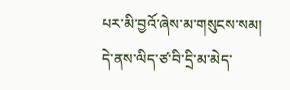པར་མི་བྱའོ་ཞེས་མ་གསུངས་སམ། དེ་ནས་ལིད་ཙ་བི་དྲི་མ་མེད་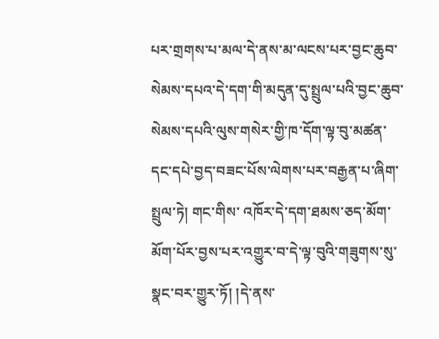པར་གྲགས་པ་མལ་དེ་ནས་མ་ལངས་པར་བྱང་ཆུབ་སེམས་དཔའ་དེ་དག་གི་མདུན་དུ་སྤྲུལ་པའི་བྱང་ཆུབ་སེམས་དཔའི་ལུས་གསེར་གྱི་ཁ་དོག་ལྟ་བུ་མཚན་དང་དཔེ་བྱད་བཟང་པོས་ལེགས་པར་བརྒྱན་པ་ཞིག་སྤྲུལ་ཏེ། གང་གིས་ འཁོར་དེ་དག་ཐམས་ཅད་མོག་མོག་པོར་བྱས་པར་འགྱུར་བ་དེ་ལྟ་བུའི་གཟུགས་སུ་སྣང་བར་གྱུར་ཏོ། །དེ་ནས་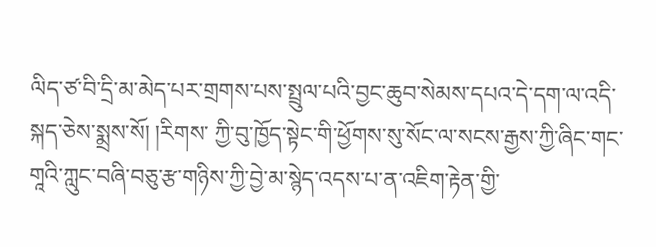ལིད་ཙ་བི་དྲི་མ་མེད་པར་གྲགས་པས་སྤྲུལ་པའི་བྱང་ཆུབ་སེམས་དཔའ་དེ་དག་ལ་འདི་སྐད་ཅེས་སྨྲས་སོ། །རིགས་ ཀྱི་བུ་ཁྱོད་སྟེང་གི་ཕྱོགས་སུ་སོང་ལ་སངས་རྒྱས་ཀྱི་ཞིང་གང་གཱའི་ཀླུང་བཞི་བཅུ་རྩ་གཉིས་ཀྱི་བྱེ་མ་སྙེད་འདས་པ་ན་འཇིག་རྟེན་གྱི་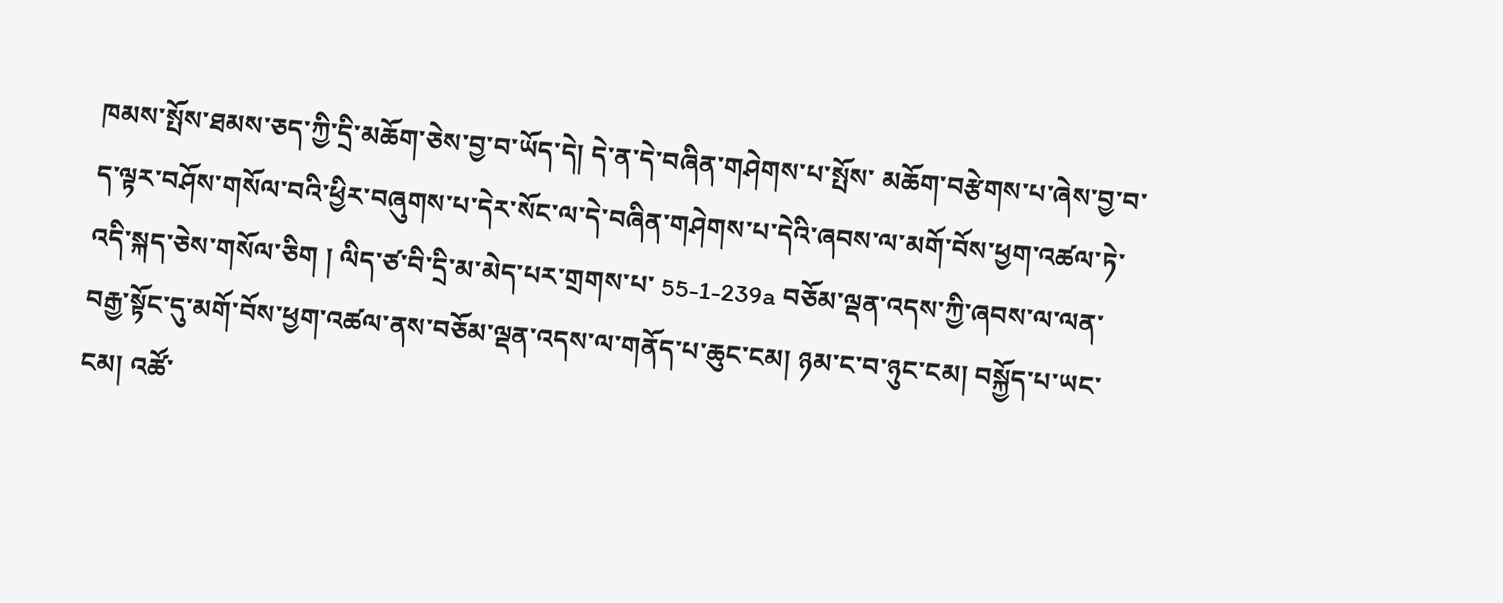ཁམས་སྤོས་ཐམས་ཅད་ཀྱི་དྲི་མཆོག་ཅེས་བྱ་བ་ཡོད་དེ། དེ་ན་དེ་བཞིན་གཤེགས་པ་སྤོས་ མཆོག་བརྩེགས་པ་ཞེས་བྱ་བ་ད་ལྟར་བཤོས་གསོལ་བའི་ཕྱིར་བཞུགས་པ་དེར་སོང་ལ་དེ་བཞིན་གཤེགས་པ་དེའི་ཞབས་ལ་མགོ་བོས་ཕྱག་འཚལ་ཏེ་འདི་སྐད་ཅེས་གསོལ་ཅིག ། ལིད་ཙ་བི་དྲི་མ་མེད་པར་གྲགས་པ་ 55-1-239a བཅོམ་ལྡན་འདས་ཀྱི་ཞབས་ལ་ལན་བརྒྱ་སྟོང་དུ་མགོ་བོས་ཕྱག་འཚལ་ནས་བཅོམ་ལྡན་འདས་ལ་གནོད་པ་ཆུང་ངམ། ཉམ་ང་བ་ཉུང་ངམ། བསྐྱོད་པ་ཡང་ངམ། འཚོ་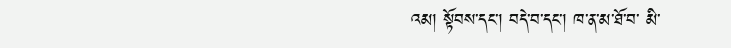འམ། སྟོབས་དང་། བདེ་བ་དང་། ཁ་ན་མ་ཐོ་བ་ མི་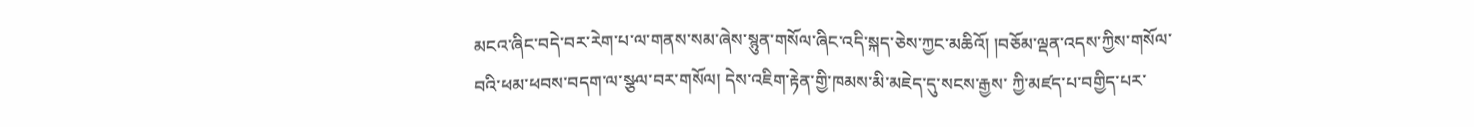མངའ་ཞིང་བདེ་བར་རེག་པ་ལ་གནས་སམ་ཞེས་སྙུན་གསོལ་ཞིང་འདི་སྐད་ཅེས་ཀྱང་མཆིའོ། །བཅོམ་ལྡན་འདས་ཀྱིས་གསོལ་བའི་ཕམ་ཕབས་བདག་ལ་སྩལ་བར་གསོལ། དེས་འཇིག་རྟེན་གྱི་ཁམས་མི་མཇེད་དུ་སངས་རྒྱས་ ཀྱི་མཛད་པ་བགྱིད་པར་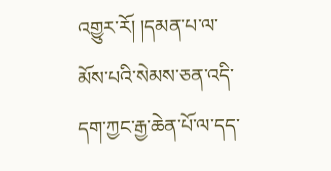འགྱུར་རོ། །དམན་པ་ལ་མོས་པའི་སེམས་ཅན་འདི་དག་ཀྱང་རྒྱ་ཆེན་པོ་ལ་དད་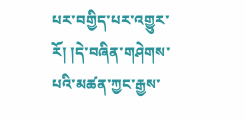པར་བགྱིད་པར་འགྱུར་རོ། །དེ་བཞིན་གཤེགས་པའི་མཚན་ཀྱང་རྒྱས་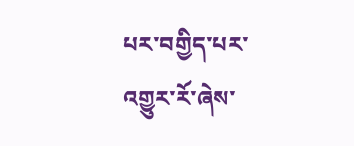པར་བགྱིད་པར་འགྱུར་རོ་ཞེས་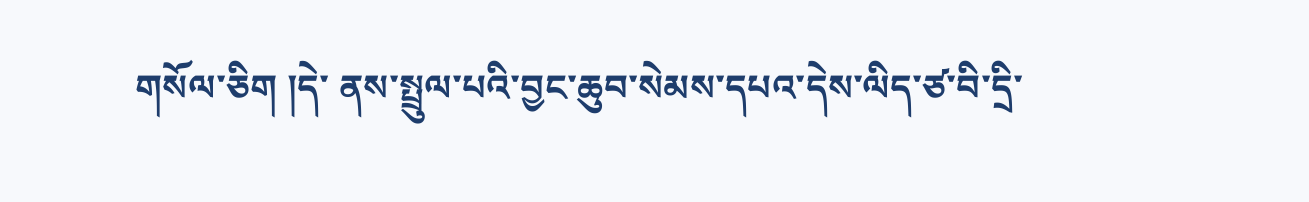གསོལ་ཅིག །དེ་ ནས་སྤྲུལ་པའི་བྱང་ཆུབ་སེམས་དཔའ་དེས་ལིད་ཙ་བི་དྲི་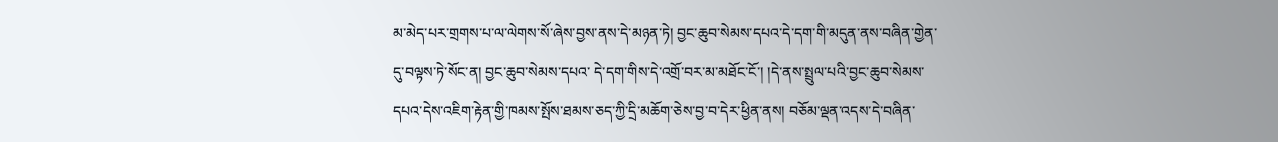མ་མེད་པར་གྲགས་པ་ལ་ལེགས་སོ་ཞེས་བྱས་ནས་དེ་མཉན་ཏེ། བྱང་ཆུབ་སེམས་དཔའ་དེ་དག་གི་མདུན་ནས་བཞིན་གྱེན་དུ་བལྟས་ཏེ་སོང་ན། བྱང་ཆུབ་སེམས་དཔའ་ དེ་དག་གིས་དེ་འགྲོ་བར་མ་མཐོང་ངོ་། །དེ་ནས་སྤྲུལ་པའི་བྱང་ཆུབ་སེམས་དཔའ་དེས་འཇིག་རྟེན་གྱི་ཁམས་སྤོས་ཐམས་ཅད་ཀྱི་དྲི་མཆོག་ཅེས་བྱ་བ་དེར་ཕྱིན་ནས། བཅོམ་ལྡན་འདས་དེ་བཞིན་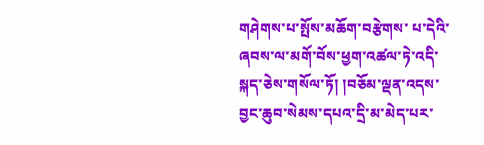གཤེགས་པ་སྤོས་མཆོག་བརྩེགས་ པ་དེའི་ཞབས་ལ་མགོ་བོས་ཕྱག་འཚལ་ཏེ་འདི་སྐད་ཅེས་གསོལ་ཏོ། །བཅོམ་ལྡན་འདས་བྱང་ཆུབ་སེམས་དཔའ་དྲི་མ་མེད་པར་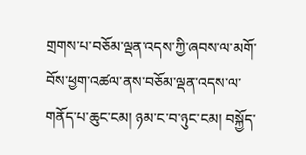གྲགས་པ་བཅོམ་ལྡན་འདས་ཀྱི་ཞབས་ལ་མགོ་བོས་ཕྱག་འཚལ་ནས་བཅོམ་ལྡན་འདས་ལ་ གནོད་པ་ཆུང་ངམ། ཉམ་ང་བ་ཉུང་ངམ། བསྐྱོད་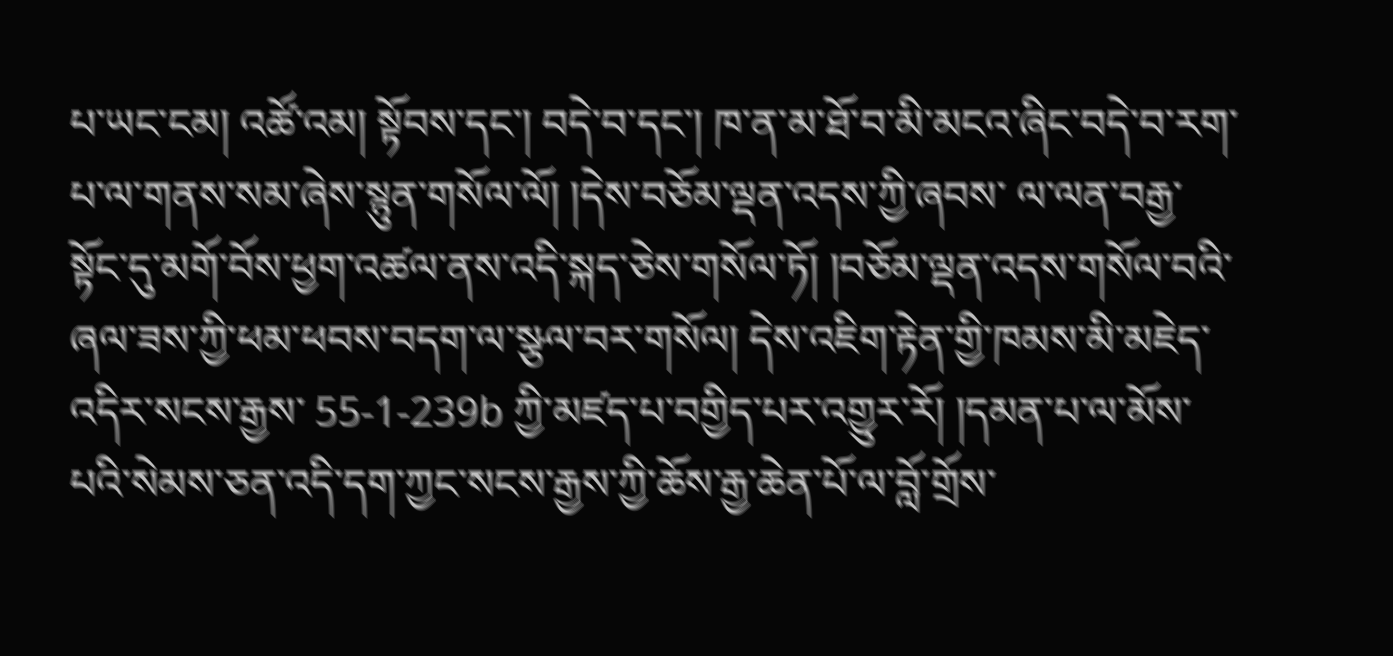པ་ཡང་ངམ། འཚོ་འམ། སྟོབས་དང་། བདེ་བ་དང་། ཁ་ན་མ་ཐོ་བ་མི་མངའ་ཞིང་བདེ་བ་རག་པ་ལ་གནས་སམ་ཞེས་སྙུན་གསོལ་ལོ། །དེས་བཅོམ་ལྡན་འདས་ཀྱི་ཞབས་ ལ་ལན་བརྒྱ་སྟོང་དུ་མགོ་བོས་ཕྱག་འཚལ་ནས་འདི་སྐད་ཅེས་གསོལ་ཏོ། །བཅོམ་ལྡན་འདས་གསོལ་བའི་ཞལ་ཟས་ཀྱི་ཕམ་ཕབས་བདག་ལ་སྩལ་བར་གསོལ། དེས་འཇིག་རྟེན་གྱི་ཁམས་མི་མཇེད་འདིར་སངས་རྒྱས་ 55-1-239b ཀྱི་མཛད་པ་བགྱིད་པར་འགྱུར་རོ། །དམན་པ་ལ་མོས་པའི་སེམས་ཅན་འདི་དག་ཀྱང་སངས་རྒྱས་ཀྱི་ཆོས་རྒྱ་ཆེན་པོ་ལ་བློ་གྲོས་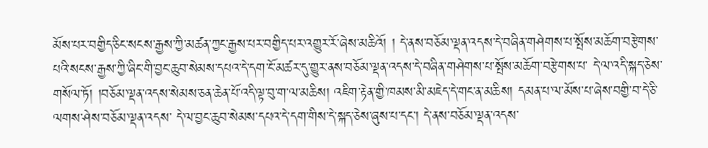མོས་པར་བགྱིད་ཅིང་སངས་རྒྱས་ཀྱི་མཚན་ཀྱང་རྒྱས་པར་བགྱིད་པར་འགྱུར་རོ་ཞེས་མཆིའོ། ། དེ་ནས་བཅོམ་ལྡན་འདས་དེ་བཞིན་གཤེགས་པ་སྤོས་མཆོག་བརྩེགས་པའི་སངས་རྒྱས་ཀྱི་ཞིང་གི་བྱང་ཆུབ་སེམས་དཔའ་དེ་དག་ངོ་མཚར་དུ་གྱུར་ནས་བཅོམ་ལྡན་འདས་དེ་བཞིན་གཤེགས་པ་སྤོས་མཆོག་བརྩེགས་པ་ དེ་ལ་འདི་སྐད་ཅེས་གསོལ་ཏོ། །བཅོམ་ལྡན་འདས་སེམས་ཅན་ཆེན་པོ་འདི་ལྟ་བུ་ག་ལ་མཆིས། འཇིག་རྟེན་གྱི་ཁམས་མི་མཇེད་དེ་གང་ན་མཆིས། དམན་པ་ལ་མོས་པ་ཞེས་བགྱི་བ་དེ་ཅི་ལགས་ཤེས་བཅོམ་ལྡན་འདས་ དེ་ལ་བྱང་ཆུབ་སེམས་དཔའ་དེ་དག་གིས་དེ་སྐད་ཅེས་ཞུས་པ་དང་། དེ་ནས་བཅོམ་ལྡན་འདས་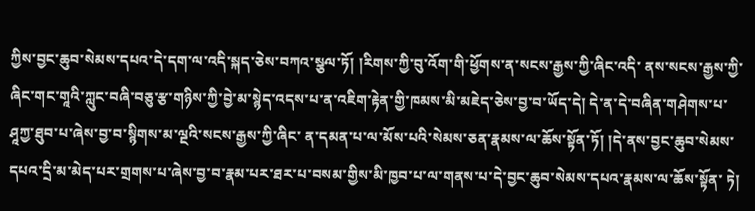ཀྱིས་བྱང་ཆུབ་སེམས་དཔའ་དེ་དག་ལ་འདི་སྐད་ཅེས་བཀའ་སྩལ་ཏོ། །རིགས་ཀྱི་བུ་འོག་གི་ཕྱོགས་ན་སངས་རྒྱས་ཀྱི་ཞིང་འདི་ ནས་སངས་རྒྱས་ཀྱི་ཞིང་གང་གཱའི་ཀླུང་བཞི་བཅུ་རྩ་གཉིས་ཀྱི་བྱེ་མ་སྙེད་འདས་པ་ན་འཇིག་རྟེན་གྱི་ཁམས་མི་མཇེད་ཅེས་བྱ་བ་ཡོད་དེ། དེ་ན་དེ་བཞིན་གཤེགས་པ་ཤཱཀྱ་ཐུབ་པ་ཞེས་བྱ་བ་སྙིགས་མ་ལྔའི་སངས་རྒྱས་ཀྱི་ཞིང་ ན་དམན་པ་ལ་མོས་པའི་སེམས་ཅན་རྣམས་ལ་ཆོས་སྟོན་ཏོ། །དེ་ནས་བྱང་ཆུབ་སེམས་དཔའ་དྲི་མ་མེད་པར་གྲགས་པ་ཞེས་བྱ་བ་རྣམ་པར་ཐར་པ་བསམ་གྱིས་མི་ཁྱབ་པ་ལ་གནས་པ་དེ་བྱང་ཆུབ་སེམས་དཔའ་རྣམས་ལ་ཆོས་སྟོན་ ཏེ།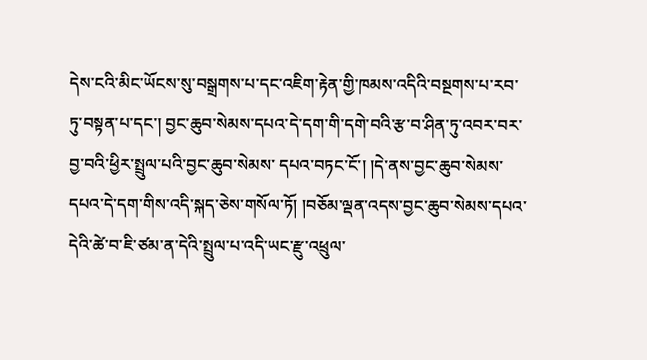དེས་ངའི་མིང་ཡོངས་སུ་བསྒྲགས་པ་དང་འཇིག་རྟེན་གྱི་ཁམས་འདིའི་བསྔགས་པ་རབ་ཏུ་བསྟན་པ་དང་། བྱང་ཆུབ་སེམས་དཔའ་དེ་དག་གི་དགེ་བའི་རྩ་བ་ཤིན་ཏུ་འབར་བར་བྱ་བའི་ཕྱིར་སྤྲུལ་པའི་བྱང་ཆུབ་སེམས་ དཔའ་བཏང་ངོ་། །དེ་ནས་བྱང་ཆུབ་སེམས་དཔའ་དེ་དག་གིས་འདི་སྐད་ཅེས་གསོལ་ཏོ། །བཅོམ་ལྡན་འདས་བྱང་ཆུབ་སེམས་དཔའ་དེའི་ཚེ་བ་ཇི་ཙམ་ན་དེའི་སྤྲུལ་པ་འདི་ཡང་རྫུ་འཕྲུལ་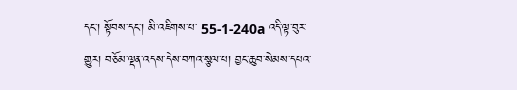དང་། སྟོབས་དང་། མི་འཇིགས་པ་ 55-1-240a འདི་ལྟ་བུར་གྱུར། བཅོམ་ལྡན་འདས་དེས་བཀའ་སྩལ་པ། བྱང་ཆུབ་སེམས་དཔའ་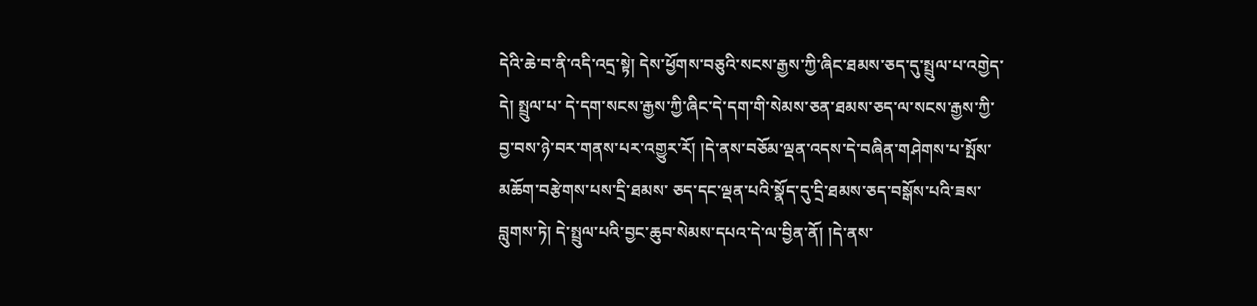དེའི་ཆེ་བ་ནི་འདི་འདྲ་སྟེ། དེས་ཕྱོགས་བཅུའི་སངས་རྒྱས་ཀྱི་ཞིང་ཐམས་ཅད་དུ་སྤྲུལ་པ་འགྱེད་དེ། སྤྲུལ་པ་ དེ་དག་སངས་རྒྱས་ཀྱི་ཞིང་དེ་དག་གི་སེམས་ཅན་ཐམས་ཅད་ལ་སངས་རྒྱས་ཀྱི་བྱ་བས་ཉེ་བར་གནས་པར་འགྱུར་རོ། །དེ་ནས་བཅོམ་ལྡན་འདས་དེ་བཞིན་གཤེགས་པ་སྤོས་མཆོག་བརྩེགས་པས་དྲི་ཐམས་ ཅད་དང་ལྡན་པའི་སྣོད་དུ་དྲི་ཐམས་ཅད་བསྒོས་པའི་ཟས་བླུགས་ཏེ། དེ་སྤྲུལ་པའི་བྱང་ཆུབ་སེམས་དཔའ་དེ་ལ་བྱིན་ནོ། །དེ་ནས་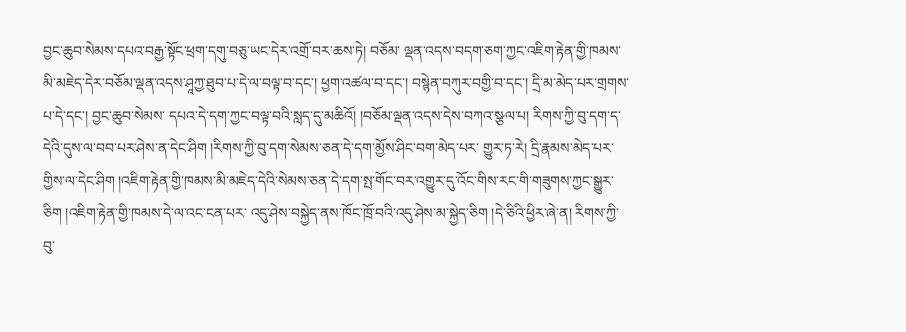བྱང་ཆུབ་སེམས་དཔའ་བརྒྱ་སྟོང་ཕྲག་དགུ་བཅུ་ཡང་དེར་འགྲོ་བར་ཆས་ཏེ། བཅོམ་ ལྡན་འདས་བདག་ཅག་ཀྱང་འཇིག་རྟེན་གྱི་ཁམས་མི་མཇེད་དེར་བཅོམ་ལྡན་འདས་ཤཱཀྱ་ཐུབ་པ་དེ་ལ་བལྟ་བ་དང་། ཕྱག་འཚལ་བ་དང་། བསྙེན་བཀུར་བགྱི་བ་དང་། དྲི་མ་མེད་པར་གྲགས་པ་དེ་དང་། བྱང་ཆུབ་སེམས་ དཔའ་དེ་དག་ཀྱང་བལྟ་བའི་སླད་དུ་མཆིའོ། །བཅོམ་ལྡན་འདས་དེས་བཀའ་སྩལ་པ། རིགས་ཀྱི་བུ་དག་ད་དེའི་དུས་ལ་བབ་པར་ཤེས་ན་དེང་ཤིག །རིགས་ཀྱི་བུ་དག་སེམས་ཅན་དེ་དག་མྱོས་ཤིང་བག་མེད་པར་ གྱུར་ཏ་རེ། དྲི་རྣམས་མེད་པར་གྱིས་ལ་དེང་ཤིག །འཇིག་རྟེན་གྱི་ཁམས་མི་མཇེད་དེའི་སེམས་ཅན་དེ་དག་སྤ་གོང་བར་འགྱུར་དུ་འོང་གིས་རང་གི་གཟུགས་ཀྱང་སྒྱུར་ཅིག །འཇིག་རྟེན་གྱི་ཁམས་དེ་ལ་འང་ངན་པར་ འདུ་ཤེས་བསྐྱེད་ནས་ཁོང་ཁྲོ་བའི་འདུ་ཤེས་མ་སྐྱེད་ཅིག །དེ་ཅིའི་ཕྱིར་ཞེ་ན། རིགས་ཀྱི་བུ་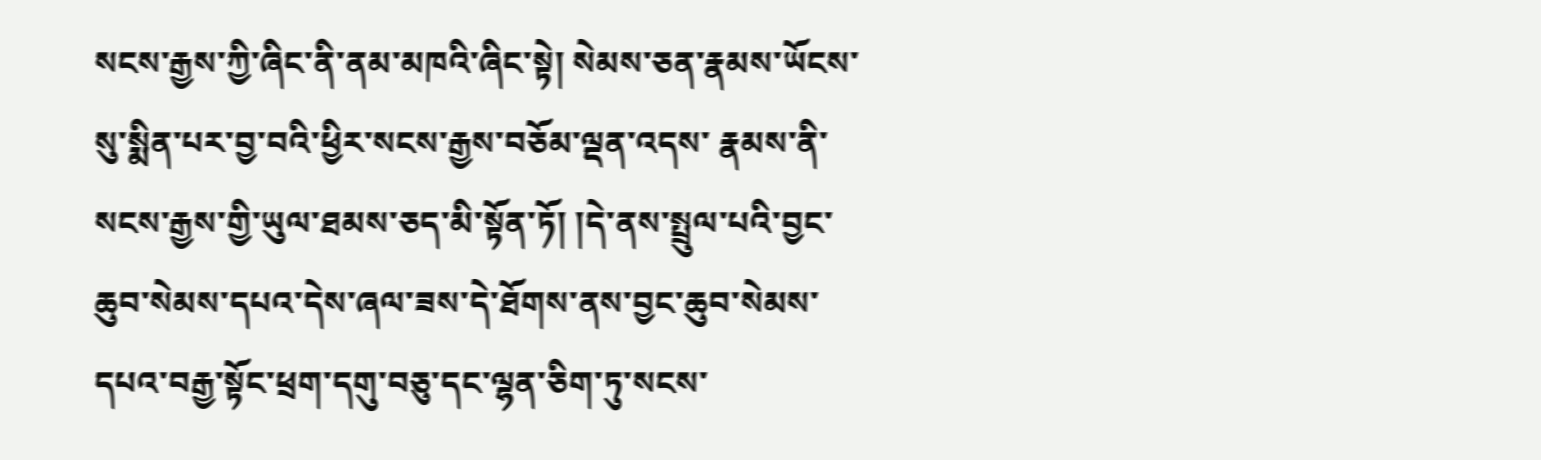སངས་རྒྱས་ཀྱི་ཞིང་ནི་ནམ་མཁའི་ཞིང་སྟེ། སེམས་ཅན་རྣམས་ཡོངས་སུ་སྨིན་པར་བྱ་བའི་ཕྱིར་སངས་རྒྱས་བཅོམ་ལྡན་འདས་ རྣམས་ནི་སངས་རྒྱས་གྱི་ཡུལ་ཐམས་ཅད་མི་སྟོན་ཏོ། །དེ་ནས་སྤྲུལ་པའི་བྱང་ཆུབ་སེམས་དཔའ་དེས་ཞལ་ཟས་དེ་ཐོགས་ནས་བྱང་ཆུབ་སེམས་དཔའ་བརྒྱ་སྟོང་ཕྲག་དགུ་བཅུ་དང་ལྷན་ཅིག་ཏུ་སངས་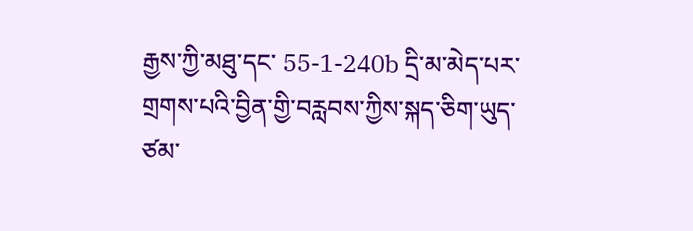རྒྱས་ཀྱི་མཐུ་དང་ 55-1-240b དྲི་མ་མེད་པར་གྲགས་པའི་བྱིན་གྱི་བརླབས་ཀྱིས་སྐད་ཅིག་ཡུད་ཙམ་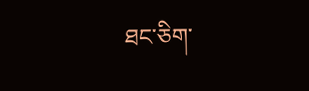ཐང་ཅིག་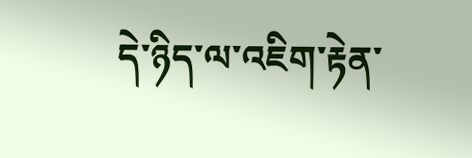དེ་ཉིད་ལ་འཇིག་རྟེན་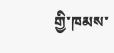གྱི་ཁམས་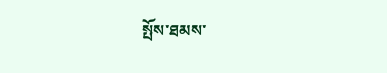སྤོས་ཐམས་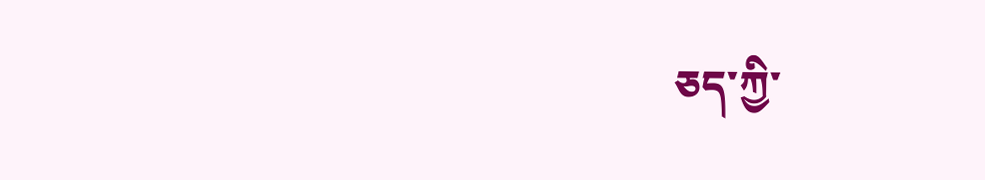ཅད་ཀྱི་